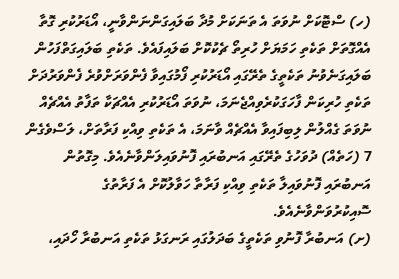(ހ) ސްޓޮކަށް ނުވަތަ އެ ތަނަކަށް މުދާ ބަލައިގަންނަންވާނީ، އޯޑަރުކުރި ގޮތާ އެއްގޮތަށް ތަކެތި ހަމަޔަށް ހުރިތޯ ޗެކުކޮށް ބަލައިފައެވެ. ތަކެތި ބަލައިގަތްފަހުން ބަލައިގަނެވުނު ތަކެތީގެ ތެރޭގައި އޯޑަރުކުރި ފޯމުގައިވާ ފެންވަރަށްވުރެ ފެންވަރުދަށް ތަކެތި ހުރިކަން ފާހަގަކުރެވިއްޖެނަމަ، ނުވަތަ އޯޑަރުކުރި އެއްޗަކާ ތަފާތު އެއްޗެއް ނުވަތަ ގެއްލުން ލިބިފައިވާ އެއްޗެއް ވާނަމަ، އެ ތަކެތި ވިއްކި ފަރާތަށް، ލަސްވެގެން 7 (ހަތެއް) ދުވަހުގެ ތެރޭގައި އަނބުރައި ފޮނުވައިލަންވާނެއެވެ. މިގޮތުން އަނބުރައި ފޮނުވައިލާ ތަކެތި ވިއްކި ފަރާތާ ހަވާލުކޮށް އެ ފަރާތުގެ ސޮއިކުރުވަންވާނެއެވެ.
(ށ) އަނބުރާ ފޮނުވި ތަކެތީގެ ބަދަލުގައި ރަނގަޅު ތަކެތި އަނބުރާ ހޯދައި،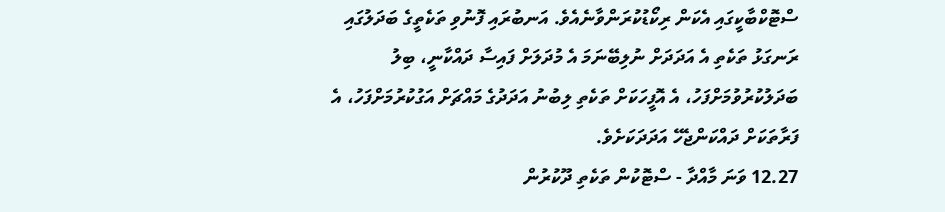ސްޓޮކްބާކީގައި އެކަން ރިކޯޑުކުރަންވާނެއެވެ. އަނބުރައި ފޮނުވި ތަކެތީގެ ބަދަލުގައި ރަނގަޅު ތަކެތި އެ އަދަދަށް ނުލިބޭނަމަ އެ މުދަލަށް ފައިސާ ދައްކާނީ، ބިލު ބަދަލުކުރުވުމަށްފަހު، އެ އޮފީހަކަށް ތަކެތި ލިބުނު އަދަދުގެ މައްޗަށް އަގުކުރުމަށްފަހު، އެ ފަރާތަކަށް ދައްކަންޖެހޭ އަދަދަކަށެވެ.
12.27 ވަނަ މާއްދާ - ސްޓޮކުން ތަކެތި ދޫކުރުން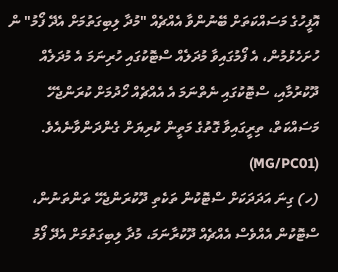އޮފީހުގެ މަސައްކަތަށް ބޭނުންވާ އެއްޗެއް "މުދާ ލިބިގަތުމަށް އެދޭ ފޯމު" ން ހުށަހެޅުމުން، އެ ފޯމުގައިވާ މުދަލެއް ސްޓޮކުގައި ހުރިނަމަ އެ މުދަލެއް ދޫކުރުމާއި، ސްޓޮކުގައި ނެތްނަމަ އެ އެއްޗެއް ހޯދުމަށް ކުރަންޖެހޭ މަސައްކަތް، ތިރީގައިވާ ގޮތުގެ މަތީން ކުރިޔަށް ގެންދަންވާނެއެވެ. (MG/PC01)
(ހ) ގިނަ އަދަދަކަށް ސްޓޮކުން ތަކެތި ދޫކުރަންޖެހޭ ތަންތަނުން، ސްޓޮކުން އެއްވެސް އެއްޗެއް ދޫކުރާނަމަ، މުދާ ލިބިގަތުމަށް އެދޭ ފޯމު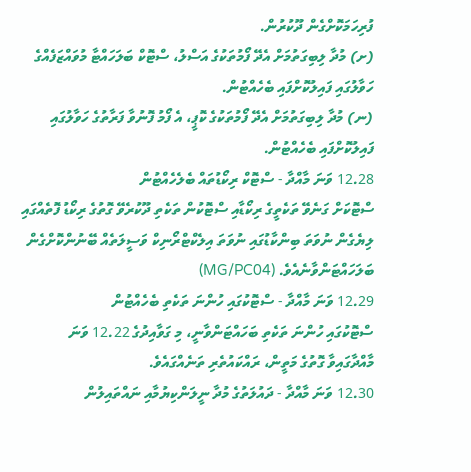ފުރިހަމަކޮށްގެން ދޫކުރުން.
(ށ) މުދާ ލިބިގަތުމަށް އެދޭ ފޯމުތަކުގެ އަސްލު، ސްޓޮކް ބަލަހައްޓާ މުވައްޒަފެއްގެ ހަވާލުގައި ފައިލުކޮށްފައި ބެހެއްޓުން.
(ނ) މުދާ ލިބިގަތުމަށް އެދޭ ފޯމުތަކުގެ ކޮޕީ، އެ ފޯމު ފޮނުވާ ފަރާތުގެ ހަވާލުގައި ފައިލުކޮށްފައި ބެހެއްޓުން.
12.28 ވަނަ މާއްދާ - ސްޓޮކް ރިކޯޑުތައް ބެލެހެއްޓުން
ސްޓޮކަށް ގަނެވޭ ތަކެތީގެ ރިކޯޑާއި ސްޓޮކުން ތަކެތި ދޫކުރެވޭ ގޮތުގެ ރިކޯޑު ފޮތެއްގައި ލިޔެގެން ނުވަތަ ބިންކާޑުގައި ނުވަތަ އިލެކްޓްރޯނިކް ވަސީލަތެއް ބޭނުންކޮށްގެން ބަލަހައްޓަންވާނެއެވެ. (MG/PC04)
12.29 ވަނަ މާއްދާ - ސްޓޮކުގައި ހުންނަ ތަކެތި ބެހެއްޓުން
ސްޓޮކުގައި ހުންނަ ތަކެތި ބަހައްޓަންވާނީ، މި ގަވާއިދުގެ 12.22 ވަނަ މާއްދާގައިވާ ގޮތުގެ މަތީން، ރައްކައުތެރި ތަނެއްގައެވެ.
12.30 ވަނަ މާއްދާ - ދައުލަތުގެ މުދާ ނީލަންކިޔުމާއި ނައްތައިލުން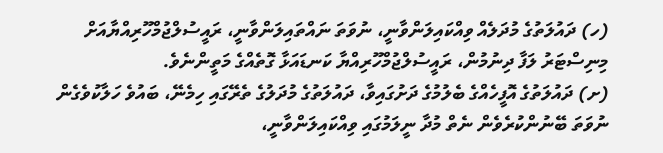(ހ) ދައުލަތުގެ މުދަލެއް ވިއްކައިލަންވާނީ، ނުވަތަ ނައްތައިލަންވާނީ، ރައީސުލްޖުމްހޫރިއްޔާއަށް މިނިސްޓަރު ލަފާ ދިނުމުން، ރައީސުލްޖުމްހޫރިއްޔާ ކަނޑައަޅާ ގޮތެއްގެ މަތީންނެވެ.
(ށ) ދައުލަތުގެ އޮފީހެއްގެ ބެލުމުގެ ދަށުގައިވާ، ދައުލަތުގެ މުދަލުގެ ތެރޭގައި ހިމެނޭ، ބައުވެ ހަލާކުވެގެން ނުވަތަ ބޭނުންކުރެވެން ނެތް މުދާ ނީލަމުގައި ވިއްކައިލަންވާނީ،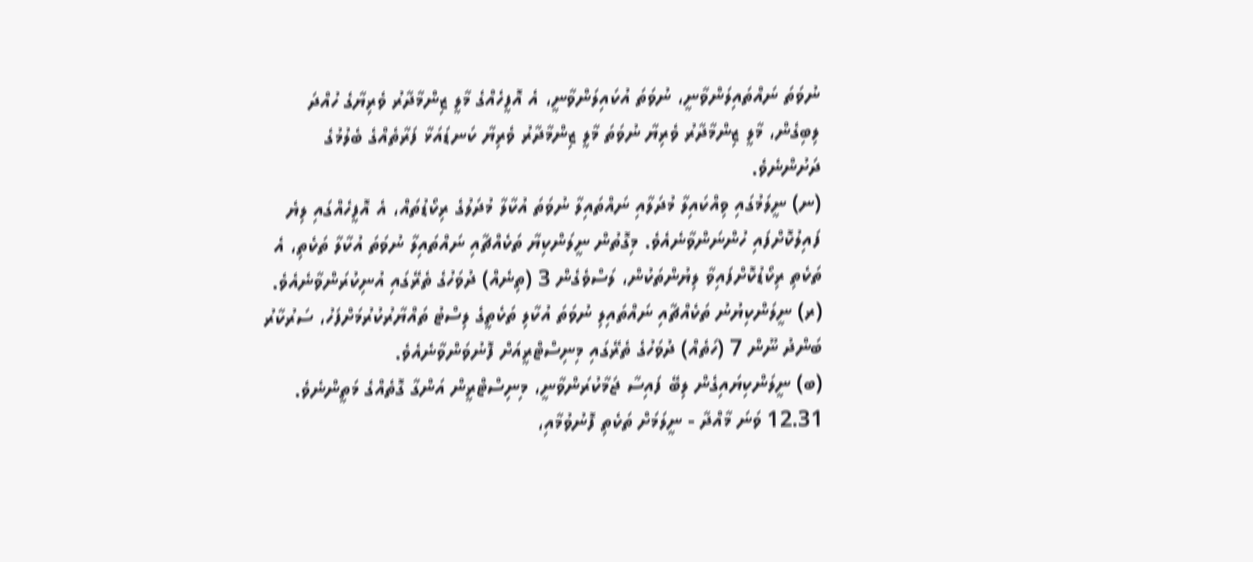ނުވަތަ ނައްތައިލަންވާނީ، ނުވަތަ އުކައިލަންވާނީ، އެ އޮފީހެއްގެ މާލީ ޒިންމާދާރު ވެރިޔާގެ ހުއްދަ ލިބިގެން، މާލީ ޒިންމާދާރު ވެރިޔާ ނުވަތަ މާލީ ޒިންމާދާރު ވެރިޔާ ކަނޑައަޅާ ފަރާތެއްގެ ބެލުމުގެ ދަށުންނެވެ.
(ނ) ނީލަމުގައި ވިއްކައިލާ މުދަލާއި ނައްތައިލާ ނުވަތަ އުކާލާ މުދަލުގެ ރިކޯޑުތައް، އެ އޮފީހެއްގައި ލިޔެ ފައިލުކޮށްފައި ހުންނަންވާނެއެވެ. މިގޮތުން ނީލަންކިޔާ ތަކެއްޗާއި ނައްތައިލާ ނުވަތަ އުކާލާ ތަކެތި، އެ ތަކެތި ރިކޯޑުކޮށްފައިވާ ލިޔުންތަކުން، ލަސްވެގެން 3 (ތިނެއް) ދުވަހުގެ ތެރޭގައި އުނިކުރަންވާނެއެވެ.
(ރ) ނީލަންކިޔުނު ތަކެއްޗާއި ނައްތައިލި ނުވަތަ އުކާލި ތަކެތީގެ ލިސްޓު ތައްޔާރުކުރުމަށްފަހު، ސަރުކާރު ބަންދު ނޫން 7 (ހަތެއް) ދުވަހުގެ ތެރޭގައި މިނިސްޓްރީއަށް ފޮނުވަންވާނެއެވެ.
(ބ) ނީލަންކިޔައިގެން ލިބޭ ފައިސާ ޖަމާކުރަންވާނީ، މިނިސްޓްރީން އަންގާ ގޮތެއްގެ މަތީންނެވެ.
12.31 ވަނަ މާއްދާ - ނީލަމަށް ތަކެތި ފޮނުވުމާއި،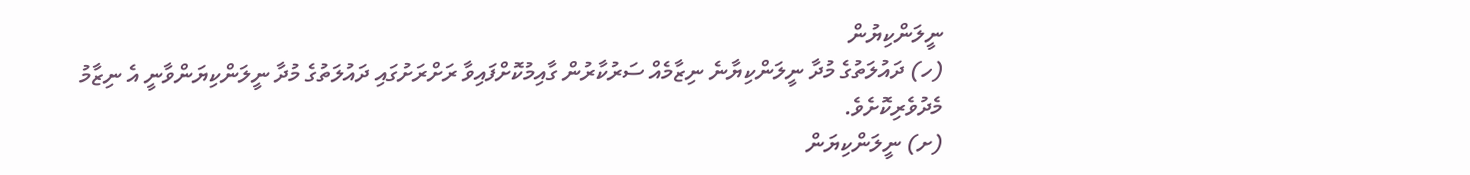ނީލަންކިޔުން
(ހ) ދައުލަތުގެ މުދާ ނީލަންކިޔާނެ ނިޒާމެއް ސަރުކާރުން ގާއިމުކޮށްފައިވާ ރަށްރަށުގައި ދައުލަތުގެ މުދާ ނީލަންކިޔަންވާނީ އެ ނިޒާމު މެދުވެރިކޮށެވެ.
(ށ) ނީލަންކިޔަން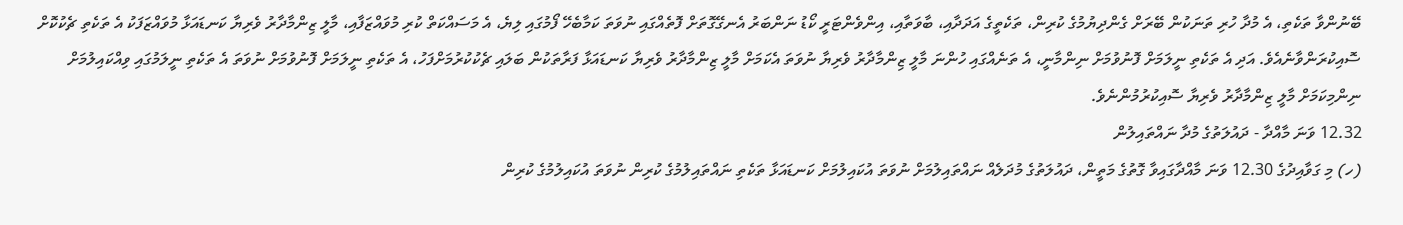ބޭނުންވާ ތަކެތި، އެ މުދާ ހުރި ތަނަކުން ބޭރަށް ގެންދިޔުމުގެ ކުރިން، ތަކެތީގެ އަދަދާއި، ބާވަތާއި، އިންވެންޓަރީ ކޯޑު ނަންބަރު އެނގޭގޮތަށް ފޮތެއްގައި ނުވަތަ ކަމާބެހޭ ފޯމުގައި ލިޔެ، އެ މަސައްކަތް ކުރި މުވައްޒަފާއި، މާލީ ޒިންމާދާރު ވެރިޔާ ކަނޑައަޅާ މުވައްޒަފަކު އެ ތަކެތި ޗެކުކޮށް ސޮއިކުރަންވާނެއެވެ. އަދި އެ ތަކެތި ނީލަމަށް ފޮނުވުމަށް ނިންމާނީ، އެ ތަނެއްގައި ހުންނަ މާލީ ޒިންމާދާރު ވެރިޔާ ނުވަތަ އެކަމަށް މާލީ ޒިންމާދާރު ވެރިޔާ ކަނޑައަޅާ ފަރާތަކުން ބަލައި ޗެކުކުރުމަށްފަހު، އެ ތަކެތި ނީލަމަށް ފޮނުވުމަށް ނުވަތަ އެ ތަކެތި ނީލަމުގައި ވިއްކައިލުމަށް ނިންމިކަމަށް މާލީ ޒިންމާދާރު ވެރިޔާ ސޮއިކުރުމުންނެވެ.
12.32 ވަނަ މާއްދާ - ދައުލަތުގެ މުދާ ނައްތައިލުން
(ހ) މި ގަވާއިދުގެ 12.30 ވަނަ މާއްދާގައިވާ ގޮތުގެ މަތީން، ދައުލަތުގެ މުދަލެއް ނައްތައިލުމަށް ނުވަތަ އުކައިލުމަށް ކަނޑައަޅާ ތަކެތި ނައްތައިލުމުގެ ކުރިން ނުވަތަ އުކައިލުމުގެ ކުރިން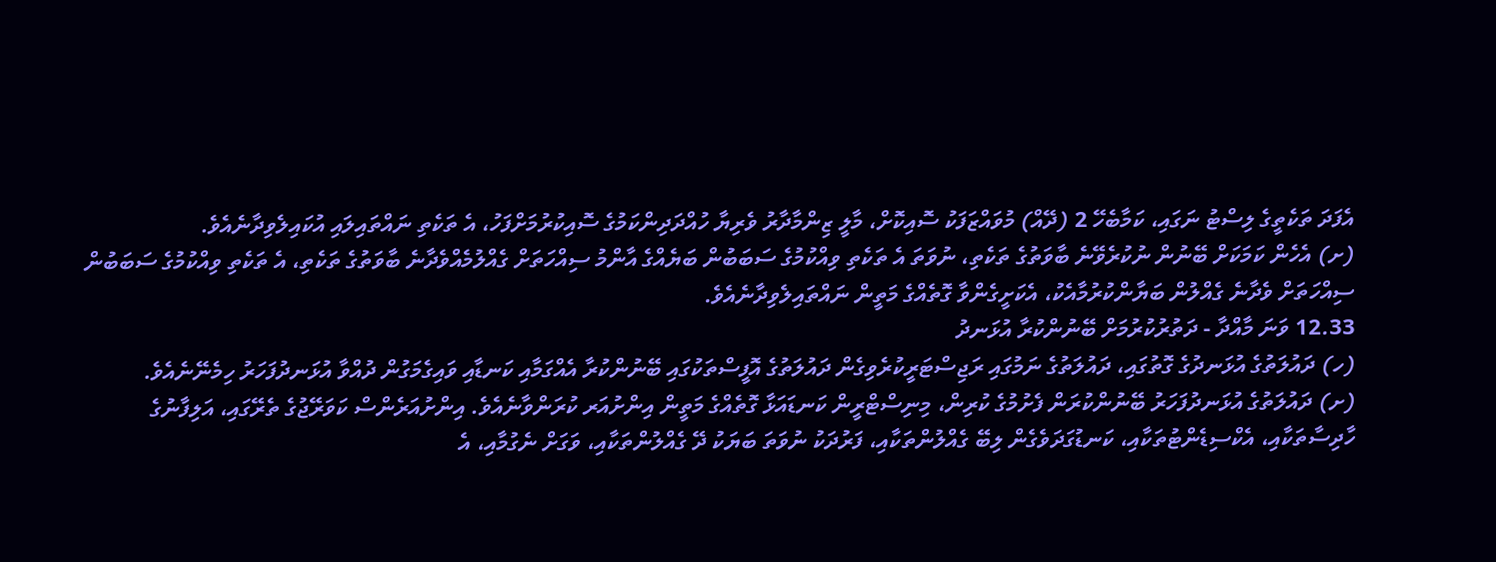އެފަދަ ތަކެތީގެ ލިސްޓު ނަގައި، ކަމާބެހޭ 2 (ދޭއް) މުވައްޒަފަކު ސޮއިކޮށް، މާލީ ޒިންމާދާރު ވެރިޔާ ހުއްދަދިންކަމުގެ ސޮއިކުރުމަށްފަހު، އެ ތަކެތި ނައްތައިލައި އުކައިލެވިދާނެއެވެ.
(ށ) އެހެން ކަމަކަށް ބޭނުން ނުކުރެވޭނެ ބާވަތުގެ ތަކެތި، ނުވަތަ އެ ތަކެތި ވިއްކުމުގެ ސަބަބުން ބަޔެއްގެ އާންމު ސިއްހަތަށް ގެއްލުމެއްވެދާނެ ބާވަތުގެ ތަކެތި، އެ ތަކެތި ވިއްކުމުގެ ސަބަބުން ސިއްހަތަށް ވެދާނެ ގެއްލުން ބަޔާންކުރުމާއެކު، އެކަށީގެންވާ ގޮތެއްގެ މަތީން ނައްތައިލެވިދާނެއެވެ.
12.33 ވަނަ މާއްދާ - ދަތުރުކުރުމަށް ބޭނުންކުރާ އުޅަނދު
(ހ) ދައުލަތުގެ އުޅަނދުގެ ގޮތުގައި، ދައުލަތުގެ ނަމުގައި ރަޖިސްޓަރީކުރެވިގެން ދައުލަތުގެ އޮފީސްތަކުގައި ބޭނުންކުރާ އެއްގަމާއި ކަނޑާއި ވައިގެމަގުން ދުއްވާ އުޅަނދުފަހަރު ހިމެނޭނެއެވެ.
(ށ) ދައުލަތުގެ އުޅަނދުފަހަރު ބޭނުންކުރަން ފެށުމުގެ ކުރިން، މިނިސްޓްރީން ކަނޑައަޅާ ގޮތެއްގެ މަތީން އިންށުއަރ ކުރަންވާނެއެވެ. އިންށުއަރެންސް ކަވަރޭޖުގެ ތެރޭގައި، އަލިފާނުގެ ހާދިސާތަކާއި، އެކްސިޑެންޓުތަކާއި، ކަނޑުގަދަވެގެން ލިބޭ ގެއްލުންތަކާއި، ފަރުދަކު ނުވަތަ ބަޔަކު ދޭ ގެއްލުންތަކާއި، ވަގަށް ނެގުމާއި، އެ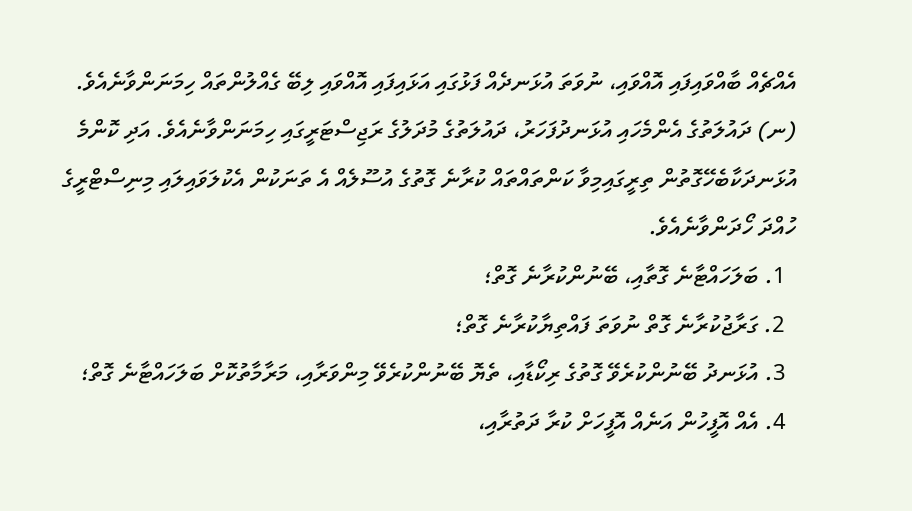އެއްޗެއް ބާއްވައިފައި އޮއްވައި، ނުވަތަ އުޅަނދެއް ފަޅުގައި އަޅައިފައި އޮއްވައި ލިބޭ ގެއްލުންތައް ހިމަނަންވާނެއެވެ.
(ނ) ދައުލަތުގެ އެންމެހައި އުޅަނދުފަހަރު، ދައުލަތުގެ މުދަލުގެ ރަޖިސްޓަރީގައި ހިމަނަންވާނެއެވެ. އަދި ކޮންމެ އުޅަނދަކާބެހޭގޮތުން ތިރީގައިމިވާ ކަންތައްތައް ކުރާނެ ގޮތުގެ އުސޫލެއް އެ ތަނަކުން އެކުލަވައިލައި މިނިސްޓްރީގެ ހުއްދަ ހޯދަންވާނެއެވެ.
  1. ބަލަހައްޓާނެ ގޮތާއި، ބޭނުންކުރާނެ ގޮތް؛
  2. ގަރާޖުކުރާނެ ގޮތް ނުވަތަ ފައްތިޔާކުރާނެ ގޮތް؛
  3. އުޅަނދު ބޭނުންކުރެވޭ ގޮތުގެ ރިކޯޑާއި، ތެޔޮ ބޭނުންކުރެވޭ މިންވަރާއި، މަރާމާތުކޮށް ބަލަހައްޓާނެ ގޮތް؛
  4. އެއް އޮފީހުން އަނެއް އޮފީހަށް ކުރާ ދަތުރާއި،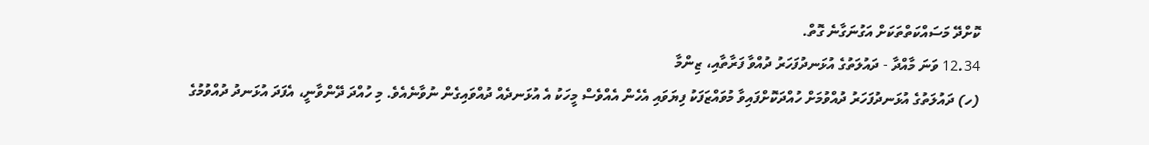ކޮށްދޭ މަސައްކަތްތަކަށް އަގުނަގާނެ ގޮތް.
12.34 ވަނަ މާއްދާ - ދައުލަތުގެ އުޅަނދުފަހަރު ދުއްވާ ފަރާތާއި، ޒިންމާ
(ހ) ދައުލަތުގެ އުޅަނދުފަހަރު ދުއްވުމަށް ހުއްދަކޮށްފައިވާ މުވައްޒަފަކު ފިޔަވައި އެހެން އެއްވެސް މީހަކު އެ އުޅަނދެއް ދުއްވައިގެން ނުވާނެއެވެ. މި ހުއްދަ ދޭންވާނީ، އެފަދަ އުޅަނދު ދުއްވުމުގެ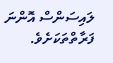ލައިސަންސް އޮންނަ ފަރާތްތަކަށެވެ.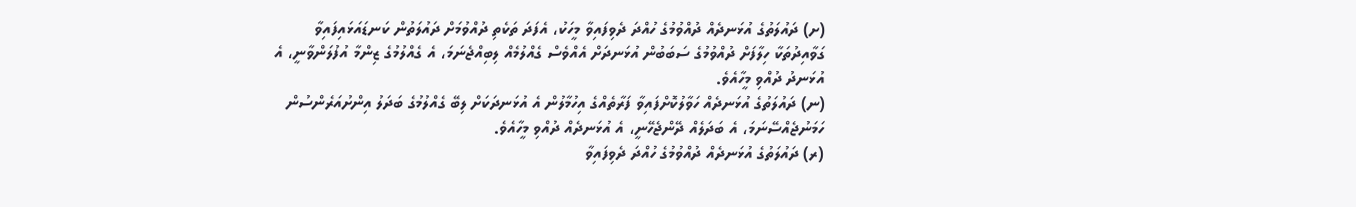(ށ) ދައުލަތުގެ އުޅަނދެއް ދުއްވުމުގެ ހުއްދަ ދެވިފައިވާ މީހަކު، އެފަދަ ތަކެތި ދުއްވުމަށް ދައުލަތުން ކަނޑައަޅައިފައިވާ ގަވާއިދުތަކާ ހިލާފަށް ދުއްވުމުގެ ސަބަބުން އުޅަނދަށް އެއްވެސް ގެއްލުމެއް ލިބިއްޖެނަމަ، އެ ގެއްލުމުގެ ޒިންމާ އުފުލަންވާނީ، އެ އުޅަނދު ދުއްވި މީހާއެވެ.
(ނ) ދައުލަތުގެ އުޅަނދެއް ހަވާލުކޮށްފައިވާ ފަރާތެއްގެ އިހުމާލުން އެ އުޅަނދަކަށް ލިބޭ ގެއްލުމުގެ ބަދަލު އިންށުއަރެންސުން ހަމަނުޖެއްސޭނަމަ، އެ ބަދަލެއް ދޭންޖެހޭނީ، އެ އުޅަނދެއް ދުއްވި މީހާއެވެ.
(ރ) ދައުލަތުގެ އުޅަނދެއް ދުއްވުމުގެ ހުއްދަ ދެވިފައިވާ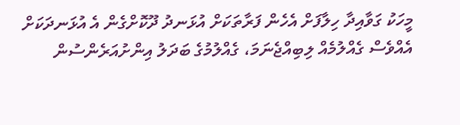މީހަކު ގަވާއިދާ ހިލާފަށް އެހެން ފަރާތަކަށް އުޅަނދު ދޫކޮށްގެން އެ އުޅަނދަކަށް އެއްވެސް ގެއްލުމެއް ލިބިއްޖެނަމަ، ގެއްލުމުގެ ބަދަލު އިންށުއަރެންސުން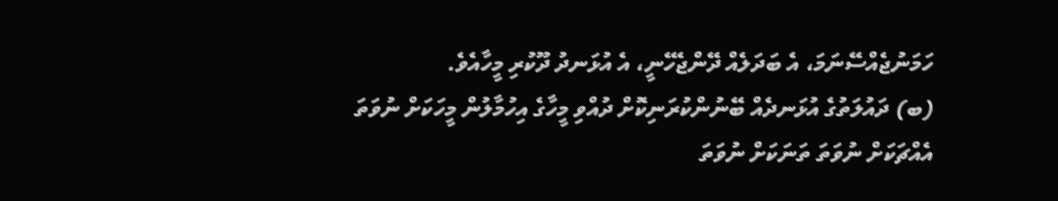ހަމަނުޖެއްސޭނަމަ، އެ ބަދަލެއް ދޭންޖެހޭނީ، އެ އުޅަނދު ދޫކުރި މީހާއެވެ.
(ބ) ދައުލަތުގެ އުޅަނދެއް ބޭނުންކުރަނިކޮށް ދުއްވި މީހާގެ އިހުމާލުން މީހަކަށް ނުވަތަ އެއްޗަކަށް ނުވަތަ ތަނަކަށް ނުވަތަ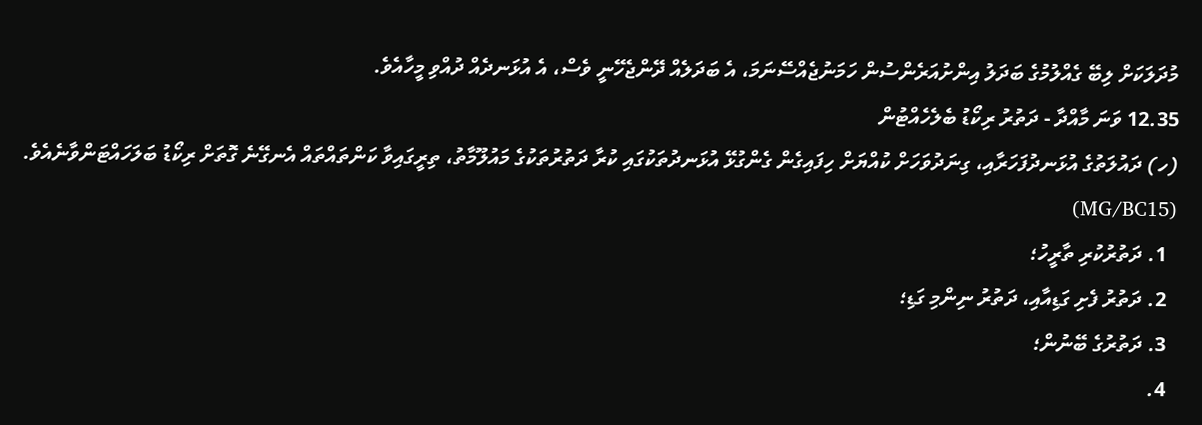މުދަލަކަށް ލިބޭ ގެއްލުމުގެ ބަދަލު އިންށުއަރެންސުން ހަމަނުޖެއްސޭނަމަ، އެ ބަދަލެއް ދޭންޖެހޭނީ ވެސް، އެ އުޅަނދެއް ދުއްވި މީހާއެވެ.
12.35 ވަނަ މާއްދާ - ދަތުރު ރިކޯޑު ބެލެހެއްޓުން
(ހ) ދައުލަތުގެ އުޅަނދުފަހަރާއި، ގިނަދުވަހަށް ކުއްޔަށް ހިފައިގެން ގެންގުޅޭ އުޅަނދުތަކުގައި ކުރާ ދަތުރުތަކުގެ މައުލޫމާތު، ތިރީގައިވާ ކަންތައްތައް އެނގޭނެ ގޮތަށް ރިކޯޑު ބަލަހައްޓަންވާނެއެވެ. (MG/BC15)
  1. ދަތުރުކުރި ތާރީހު؛
  2. ދަތުރު ފެށި ގަޑިއާއި، ދަތުރު ނިންމި ގަޑި؛
  3. ދަތުރުގެ ބޭނުން؛
  4.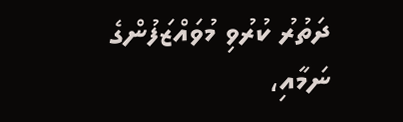ދަތުރު ކުރުވި މުވައްޒަފުންގެ ނަމާއި،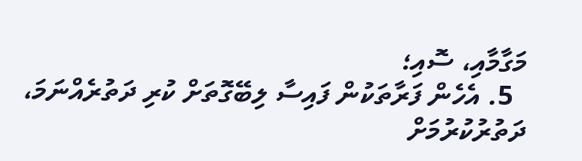މަގާމާއި، ސޮއި؛
  5. އެހެން ފަރާތަކުން ފައިސާ ލިބޭގޮތަށް ކުރި ދަތުރެއްނަމަ، ދަތުރުކުރުމަށް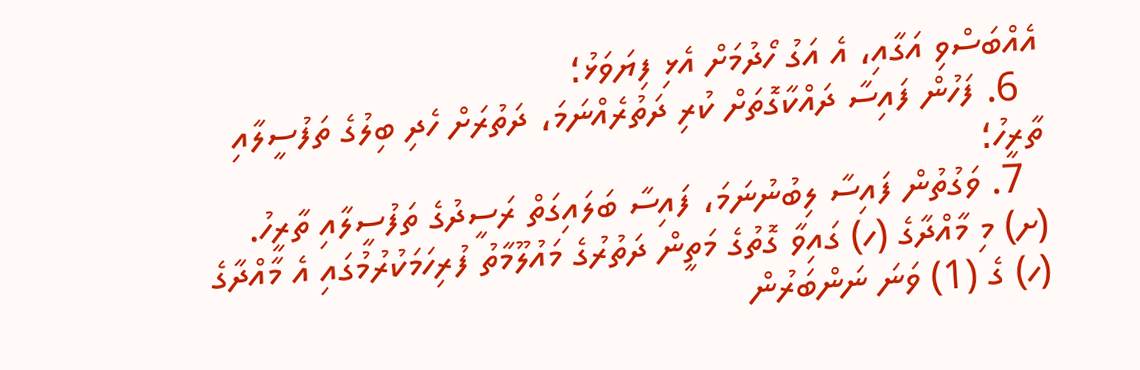އެއްބަސްވި އަގާއި، އެ އަގު ހޯދުމަށް އެޅި ފިޔަވަޅު؛
  6. ފަހުން ފައިސާ ދައްކާގޮތަށް ކުރި ދަތުރެއްނަމަ، ދަތުރަށް ހެދި ބިލުގެ ތަފުސީލާއި ތާރީހު؛
  7. ވަގުތުން ފައިސާ ލިބުނުނަމަ، ފައިސާ ބަލައިގަތް ރަސީދުގެ ތަފުސީލާއި ތާރީހު.
(ށ) މި މާއްދާގެ (ހ) ގައިވާ ގޮތުގެ މަތީން ދަތުރުގެ މައުލޫމާތު ފުރިހަމަކުރުމުގައި އެ މާއްދާގެ (ހ) ގެ (1) ވަނަ ނަންބަރުން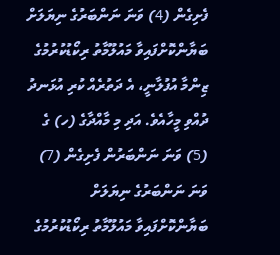ފެށިގެން (4) ވަނަ ނަންބަރުގެ ނިޔަލަށް ބަޔާންކޮށްފައިވާ މައުލޫމާތު ރިކޯޑުކުރުމުގެ ޒިންމާ އުފުލާނީ، އެ ދަތުރެއް ކުރި އުޅަނދު ދުއްވި މީހާއެވެ. އަދި މި މާއްދާގެ (ހ) ގެ (5) ވަނަ ނަންބަރުން ފެށިގެން (7) ވަނަ ނަންބަރުގެ ނިޔަލަށް ބަޔާންކޮށްފައިވާ މައުލޫމާތު ރިކޯޑުކުރުމުގެ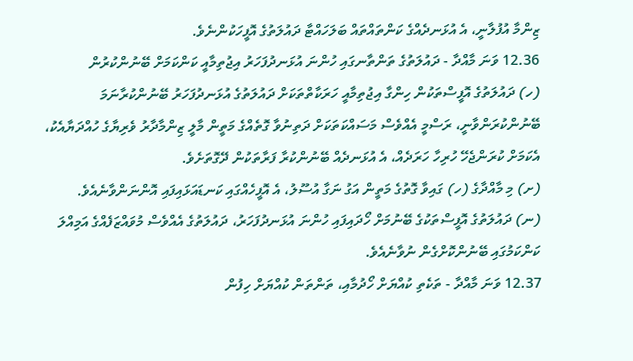ޒިންމާ އުފުލާނީ، އެ އުޅަނދެއްގެ ކަންތައްތައް ބަލަހައްޓާ ދައުލަތުގެ އޮފީހަކުންނެވެ.
12.36 ވަނަ މާއްދާ - ދައުލަތުގެ ތަންތާނގައި ހުންނަ އުޅަނދުފަހަރު އިޖުތިމާއީ ކަންކަމަށް ބޭނުންކުރުން
(ހ) ދައުލަތުގެ އޮފީސްތަކުން ހިންގާ އިޖުތިމާއީ ހަރަކާތްތަކަށް ދައުލަތުގެ އުޅަނދުފަހަރު ބޭނުންކުރާނަމަ ބޭނުންކުރަންވާނީ، ރަސްމީ އެއްވެސް މަސައްކަތަކަށް ދަތިނުވާ ގޮތެއްގެ މަތީން މާލީ ޒިންމާދާރު ވެރިޔާގެ ހުއްދަޔާއެކު، އެކަމަށް ކުރަންޖެހޭ ހުރިހާ ހަރަދެއް، އެ އުޅަނދެއް ބޭނުންކުރާ ފަރާތަކުން ދޭގޮތަށެވެ.
(ށ) މި މާއްދާގެ (ހ) ގައިވާ ގޮތުގެ މަތީން އަގު ނަގާ އުސޫލު، އެ އޮފީހެއްގައި ކަނޑައަޅައިފައި އޮންނަންވާނެއެވެ.
(ނ) ދައުލަތުގެ އޮފީސްތަކުގެ ބޭނުމަށް ހޯދައިފައި ހުންނަ އުޅަނދުފަހަރު، ދައުލަތުގެ އެއްވެސް މުވައްޒަފެއްގެ އަމިއްލަ ކަންކަމުގައި ބޭނުންކޮށްގެން ނުވާނެއެވެ.
12.37 ވަނަ މާއްދާ - ތަކެތި ކުއްޔަށް ހޯދުމާއި، ތަންތަން ކުއްޔަށް ހިފުން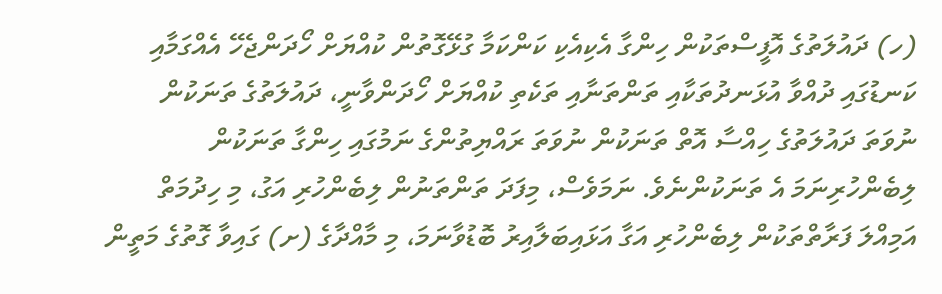(ހ) ދައުލަތުގެ އޮފީސްތަކުން ހިންގާ އެކިއެކި ކަންކަމާ ގުޅޭގޮތުން ކުއްޔަށް ހޯދަންޖެހޭ އެއްގަމާއި ކަނޑުގައި ދުއްވާ އުޅަނދުތަކާއި ތަންތަނާއި ތަކެތި ކުއްޔަށް ހޯދަންވާނީ، ދައުލަތުގެ ތަނަކުން ނުވަތަ ދައުލަތުގެ ހިއްސާ އޮތް ތަނަކުން ނުވަތަ ރައްޔިތުންގެ ނަމުގައި ހިންގާ ތަނަކުން ލިބެންހުރިނަމަ އެ ތަނަކުންނެވެ. ނަމަވެސް، މިފަދަ ތަންތަނުން ލިބެންހުރި އަގު، މި ހިދުމަތް އަމިއްލަ ފަރާތްތަކުން ލިބެންހުރި އަގާ އަޅައިބަލާއިރު ބޮޑުވާނަމަ، މި މާއްދާގެ (ށ) ގައިވާ ގޮތުގެ މަތީން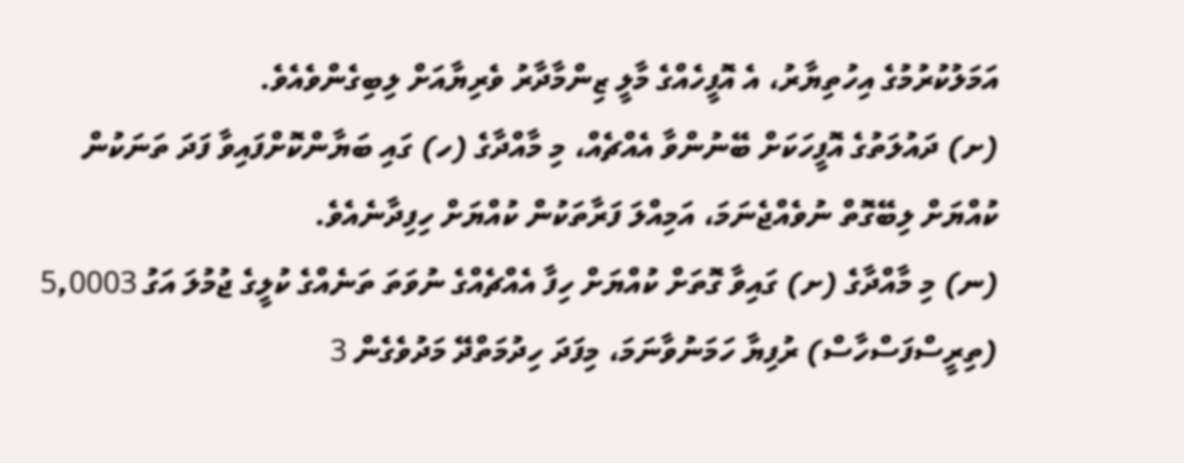އަމަލުކުރުމުގެ އިހުތިޔާރު، އެ އޮފީހެއްގެ މާލީ ޒިންމާދާރު ވެރިޔާއަށް ލިބިގެންވެއެވެ.
(ށ) ދައުލަތުގެ އޮފީހަކަށް ބޭނުންވާ އެއްޗެއް، މި މާއްދާގެ (ހ) ގައި ބަޔާންކޮށްފައިވާ ފަދަ ތަނަކުން ކުއްޔަށް ލިބޭގޮތް ނުވެއްޖެނަމަ، އަމިއްލަ ފަރާތަކުން ކުއްޔަށް ހިފިދާނެއެވެ.
(ނ) މި މާއްދާގެ (ށ) ގައިވާ ގޮތަށް ކުއްޔަށް ހިފާ އެއްޗެއްގެ ނުވަތަ ތަނެއްގެ ކުލީގެ ޖުމުލަ އަގު 5,0003 (ތިރީސްފަސްހާސް) ރުފިޔާ ހަމަނުވާނަމަ، މިފަދަ ހިދުމަތްދޭ މަދުވެގެން 3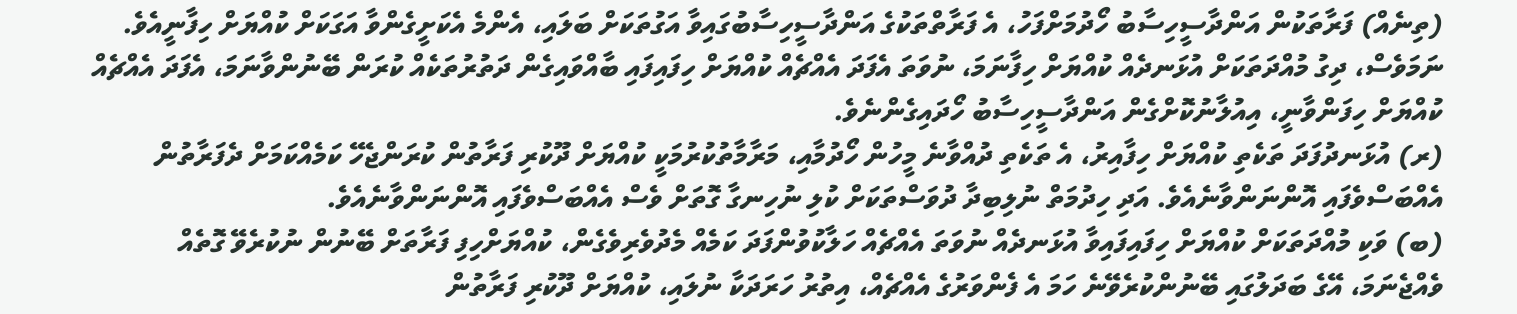(ތިނެއް) ފަރާތަކުން އަންދާސީހިސާބު ހޯދުމަށްފަހު، އެ ފަރާތްތަކުގެ އަންދާސީހިސާބުގައިވާ އަގުތަކަށް ބަލައި، އެންމެ އެކަށީގެންވާ އަގަކަށް ކުއްޔަށް ހިފާނީއެވެ. ނަމަވެސް، ދިގު މުއްދަތަކަށް އުޅަނދެއް ކުއްޔަށް ހިފާނަމަ، ނުވަތަ އެފަދަ އެއްޗެއް ކުއްޔަށް ހިފައިފައި ބާއްވައިގެން ދަތުރުތަކެއް ކުރަން ބޭނުންވާނަމަ، އެފަދަ އެއްޗެއް ކުއްޔަށް ހިފަންވާނީ، އިއުލާނުކޮށްގެން އަންދާސީހިސާބު ހޯދައިގެންނެވެ.
(ރ) އުޅަނދުފަދަ ތަކެތި ކުއްޔަށް ހިފާއިރު، އެ ތަކެތި ދުއްވާނެ މީހުން ހޯދުމާއި، މަރާމާތުކުރުމަކީ ކުއްޔަށް ދޫކުރި ފަރާތުން ކުރަންޖެހޭ ކަމެއްކަމަށް ދެފަރާތުން އެއްބަސްވެފައި އޮންނަންވާނެއެވެ. އަދި ހިދުމަތް ނުލިބިދާ ދުވަސްތަކަށް ކުލި ނުހިނގާ ގޮތަށް ވެސް އެއްބަސްވެފައި އޮންނަންވާނެއެވެ.
(ބ) ވަކި މުއްދަތަކަށް ކުއްޔަށް ހިފައިފައިވާ އުޅަނދެއް ނުވަތަ އެއްޗެއް ހަލާކުވުންފަދަ ކަމެއް މެދުވެރިވެގެން، ކުއްޔަށްހިފި ފަރާތަށް ބޭނުން ނުކުރެވޭ ގޮތެއް ވެއްޖެނަމަ، އޭގެ ބަދަލުގައި ބޭނުންކުރެވޭނެ ހަމަ އެ ފެންވަރުގެ އެއްޗެއް، އިތުރު ހަރަދަކާ ނުލައި، ކުއްޔަށް ދޫކުރި ފަރާތުން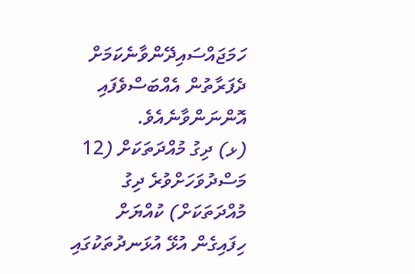ހަމަޖައްސައިދޭންވާނެކަމަށް ދެފަރާތުން އެއްބަސްވެފައި އޮންނަންވާނެއެވެ.
(ޅ) ދިގު މުއްދަތަކަށް (12 މަސްދުވަހަށްވުރެ ދިގު މުއްދަތަކަށް) ކުއްޔަށް ހިފައިގެން އުޅޭ އުޅަނދުތަކުގައި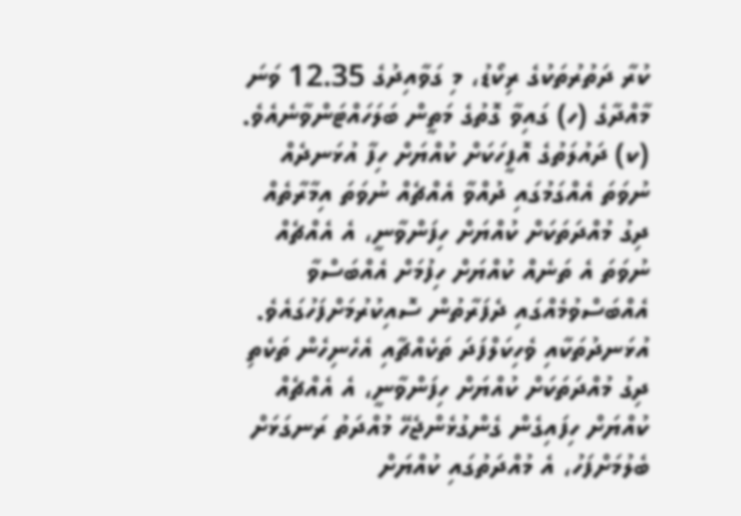ކުރާ ދަތުރުތަކުގެ ރިކޯޑު، މި ގަވާއިދުގެ 12.35 ވަނަ މާއްދާގެ (ހ) ގައިވާ ގޮތުގެ މަތީން ބަލަހައްޓަންވާނެއެވެ.
(ކ) ދައުލަތުގެ އޮފީހަކަށް ކުއްޔަށް ހިފާ އުޅަނދެއް ނުވަތަ އެއްގަމުގައި ދުއްވާ އެއްޗެއް ނުވަތަ އިމާރާތެއް ދިގު މުއްދަތަކަށް ކުއްޔަށް ހިފަންވާނީ، އެ އެއްޗެއް ނުވަތަ އެ ތަނެއް ކުއްޔަށް ހިފުމަށް އެއްބަސްވާ އެއްބަސްވުމެއްގައި ދެފަރާތުން ސޮއިކުރުމަށްފަހުގައެވެ. އުޅަނދުތަކާއި ވެހިކަލްފަދަ ތަކެއްޗާއި އެހެނިހެން ތަކެތި ދިގު މުއްދަތަކަށް ކުއްޔަށް ހިފަންވާނީ، އެ އެއްޗެއް ކުއްޔަށް ހިފައިގެން ގެންގުޅެންޖެހޭ މުއްދަތު ރަނގަޅަށް ބެލުމަށްފަހު، އެ މުއްދަތުގައި ކުއްޔަށް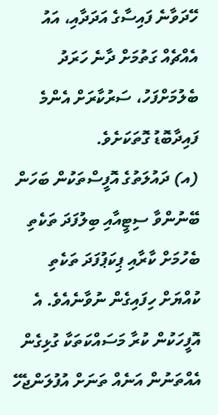ހޭދަވާނެ ފައިސާގެ އަދަދާއި، އައު އެއްޗެއް ގަތުމަށް ދާނެ ހަރަދު ބެލުމަށްފަހު، ސަރުކާރަށް އެންމެ ފައިދާބޮޑު ގޮތަކަށެވެ.
(އ) ދައުލަތުގެ އޮފީސްތަކުން ބަހަން ބޭނުންވާ ސިޓީއާއި ބިލުފަދަ ތަކެތި ބެހުމަށް ކާރާއި ޕިކަޕުފަދަ ތަކެތި ކުއްޔަށް ހިފައިގެން ނުވާނެއެވެ. އެ އޮފީހަކުން ކުރާ މަސައްކަތަކާ ގުޅިގެން އެއްތަނުން އަނެއް ތަނަށް އުފުލަންޖެހޭ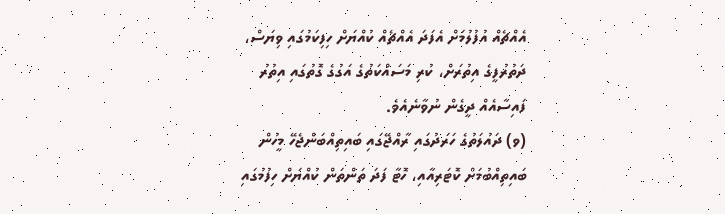އެއްޗެއް އުފުލުމަށް އެފަދަ އެއްޗެއް ކުއްޔަށް ހިފިކަމުގައި ވިޔަސް، ދަތުރުފީގެ އިތުރަށް، ކުރި މަސައްކަތުގެ އަގުގެ ގޮތުގައި އިތުރު ފައިސާއެއް ދީގެން ނުވާނެއެވެ.
(ވ) ދައުލަތުގެ ހަރަދުގައި ރާއްޖޭގައި ބައިތިއްބަންޖެހޭ މީހުން ބައިތިއްބުމަށް ކޮޓަރިއާއި، ހޮޓާ ފަދަ ތަންތަން ކުއްޔަށް ހިފުމުގައި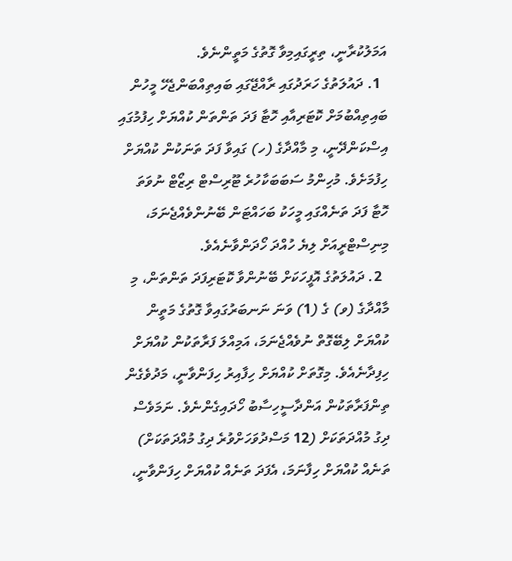އަމަލުކުރާނީ، ތިރީގައިމިވާ ގޮތުގެ މަތީންނެވެ.
  1. ދައުލަތުގެ ހަރަދުގައި ރާއްޖޭގައި ބައިތިއްބަންޖެހޭ މީހުން ބައިތިއްބުމަށް ކޮޓަރިއާއި ހޮޓާ ފަދަ ތަންތަން ކުއްޔަށް ހިފުމުގައި އިސްކަންދޭނީ، މި މާއްދާގެ (ހ) ގައިވާ ފަދަ ތަނަކުން ކުއްޔަށް ހިފުމަށެވެ. މުހިންމު ސަބަބަކާހުރެ ޓޫރިސްޓް ރިޒޯޓް ނުވަތަ ހޮޓާ ފަދަ ތަނެއްގައި މީހަކު ބަހައްޓަން ބޭނުންވެއްޖެނަމަ، މިނިސްޓްރީއަށް ލިޔެ ހުއްދަ ހޯދަންވާނެއެވެ.
  2. ދައުލަތުގެ އޮފީހަކަށް ބޭނުންވާ ކޮޓަރިފަދަ ތަންތަން، މި މާއްދާގެ (ވ) ގެ (1) ވަނަ ނަނބަރުގައިވާ ގޮތުގެ މަތީން ކުއްޔަށް ލިބޭގޮތް ނުވެއްޖެނަމަ، އަމިއްލަ ފަރާތަކުން ކުއްޔަށް ހިފިދާނެއެވެ. މިގޮތަށް ކުއްޔަށް ހިފާއިރު ހިފަންވާނީ، މަދުވެގެން ތިންފަރާތަކުން އަންދާސީހިސާބު ހޯދައިގެންނެވެ. ނަމަވެސް ދިގު މުއްދަތަކަށް (12 މަސްދުވަހަށްވުރެ ދިގު މުއްދަތަކަށް) ތަނެއް ކުއްޔަށް ހިފާނަމަ، އެފަދަ ތަނެއް ކުއްޔަށް ހިފަންވާނީ،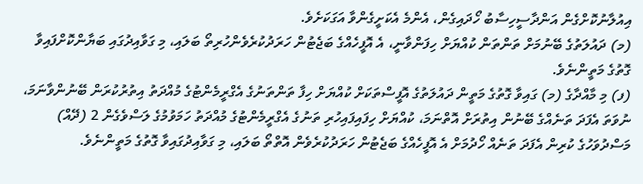އިއުލާނުކޮށްގެން އަންދާސީހިސާބު ހޯދައިގެން، އެންމެ އެކަށީގެންވާ އަގަކަށެވެ.
(މ) ދައުލަތުގެ ބޭނުމަށް ތަންތަން ކުއްޔަށް ހިފަންވާނީ، އެ އޮފީހެއްގެ ބަޖެޓުން ހަރަދުކުރެވެންހުރިތޯ ބަލައި، މި ގަވާއިދުގައި ބަޔާންކޮށްފައިވާ ގޮތުގެ މަތީންނެވެ.
(ފ) މި މާއްދާގެ (މ) ގައިވާ ގޮތުގެ މަތީން ދައުލަތުގެ އޮފީސްތަކަށް ކުއްޔަށް ހިފާ ތަންތަނުގެ އެގްރީމެންޓުގެ މުއްދަތު އިތުރުކުރަން ބޭނުންވާނަމަ، ނުވަތަ އެފަދަ ތަނެއްގެ ބޭނުން އިތުރަށް އޮތްނަމަ، ކުއްޔަށް ހިފައިފައިހުރި ތަނުގެ އެގްރީމެންޓުގެ މުއްދަތު ހަމަވުމުގެ ލަސްވެގެން 2 (ދޭއް) މަސްދުވަހުގެ ކުރިން އެފަދަ ތަނެއް ހޯދުމަށް އެ އޮފީހެއްގެ ބަޖެޓުން ހަރަދުކުރެވެން އޮތްތޯ ބަލައި، މި ގަވާއިދުގައިވާ ގޮތުގެ މަތީންނެވެ.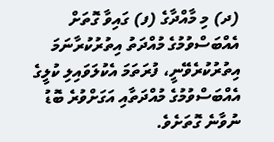(ދ) މި މާއްދާގެ (ފ) ގައިވާ ގޮތަށް އެއްބަސްވުމުގެ މުއްދަތު އިތުރުކުރާނަމަ އިތުރުކުރެވޭނީ، ފުރަތަމަ އެކުލަވައިލި ކުލީގެ އެއްބަސްވުމުގެ މުއްދަތާއި އަގަށްވުރެ ބޮޑު ނުވާނެ ގޮތަށެވެ.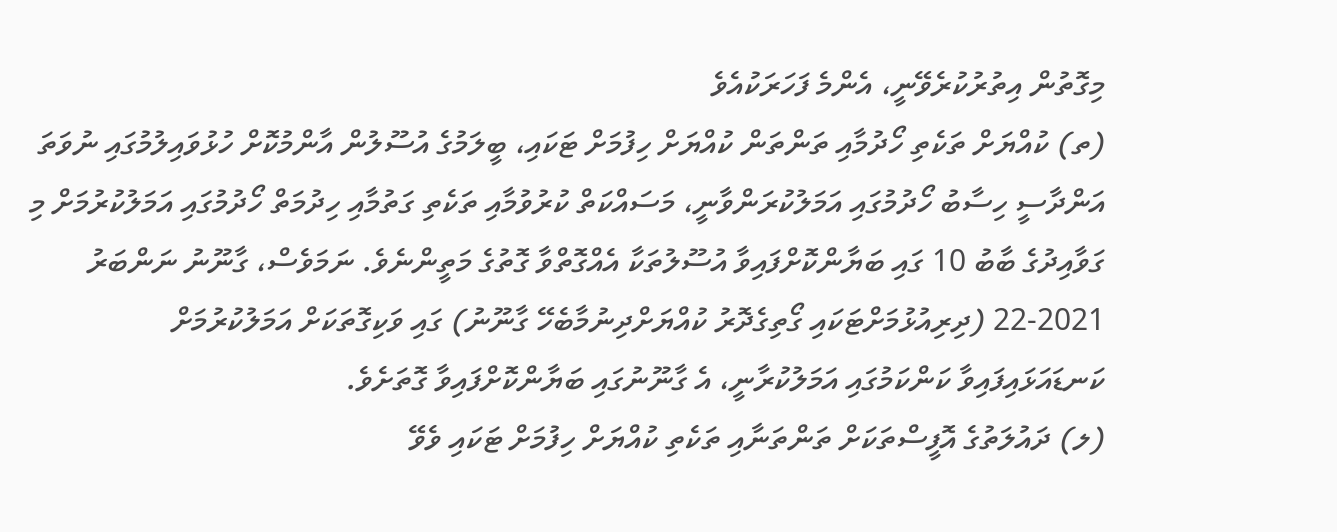މިގޮތުން އިތުރުކުރެވޭނީ، އެންމެ ފަހަރަކުއެވެ
(ތ) ކުއްޔަށް ތަކެތި ހޯދުމާއި ތަންތަން ކުއްޔަށް ހިފުމަށް ޓަކައި، ބީލަމުގެ އުސޫލުން އާންމުކޮށް ހުޅުވައިލުމުގައި ނުވަތަ އަންދާސީ ހިސާބު ހޯދުމުގައި އަމަލުކުރަންވާނީ، މަސައްކަތް ކުރުވުމާއި ތަކެތި ގަތުމާއި ހިދުމަތް ހޯދުމުގައި އަމަލުކުރުމަށް މި ގަވާއިދުގެ ބާބު 10 ގައި ބަޔާންކޮށްފައިވާ އުސޫލުތަކާ އެއްގޮތްވާ ގޮތުގެ މަތީންނެވެ. ނަމަވެސް، ގާނޫނު ނަންބަރު 2021-22 (ދިރިއުޅުމަށްޓަކައި ގޯތިގެދޮރު ކުއްޔަށްދިނުމާބެހޭ ގާނޫނު) ގައި ވަކިގޮތަކަށް އަމަލުކުރުމަށް ކަނޑައަޅައިފައިވާ ކަންކަމުގައި އަމަލުކުރާނީ، އެ ގާނޫނުގައި ބަޔާންކޮށްފައިވާ ގޮތަށެވެ.
(ލ) ދައުލަތުގެ އޮފީސްތަކަށް ތަންތަނާއި ތަކެތި ކުއްޔަށް ހިފުމަށް ޓަކައި ވެވޭ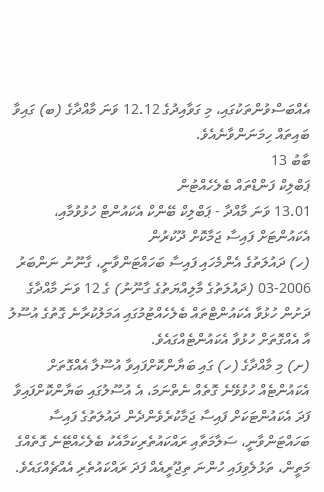އެއްބަސްވުންތަކުގައި، މި ގަވާއިދުގެ 12.12 ވަނަ މާއްދާގެ (ބ) ގައިވާ ބައިތައް ހިމަނަންވާނެއެވެ.
ބާބު 13
ޕަބްލިކް ފަންޑްތައް ބެލެހެއްޓުން
13.01 ވަނަ މާއްދާ - ޕަބްލިކް ބޭންކް އެކައުންޓް ހުޅުވުމާއި، އެކައުންޓަށް ފައިސާ ޖަމާކޮށް ދޫކުރުން
(ހ) ދައުލަތުގެ އެންމެހައި ފައިސާ ބަހައްޓަންވާނީ، ގާނޫނު ނަންބަރު 2006-03 (ދައުލަތުގެ މާލިއްޔަތުގެ ގާނޫނު) ގެ 12 ވަނަ މާއްދާގެ ދަށުން ހުޅުވާ އެކައުންޓްތައް ބެލެހެއްޓުމުގައި އަމަލުކުރާނެ ގޮތުގެ އުސޫލު އާ އެއްގޮތަށް ހުޅުވާ އެކައުންޓެއްގައެވެ.
(ށ) މި މާއްދާގެ (ހ) ގައި ބަޔާންކޮށްފައިވާ އުސޫލާ އެއްގޮތަށް އެކައުންޓެއް ހުޅުވޭނެ ގޮތެއް ނެތްނަމަ، އެ އުސޫލުގައި ބަޔާންކޮށްފައިވާ ފަދަ އެކައުންޓަކަށް ފައިސާ ޖަމާކުރެވެންދެން ދައުލަތުގެ ފައިސާ ބަހައްޓަންވާނީ، ސަލާމަތާއި ރައްކައުތެރިކަމާއެކު ބެލެހެއްޓޭނެ ގޮތެއްގެ މަތީން، ތަޅުލެވިފައި ހުންނަ ތިޖޫރީއެއް ފަދަ ރައްކައުތެރި އެއްޗެއްގައެވެ.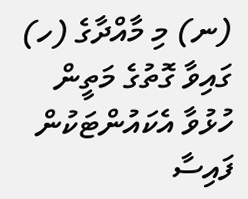(ނ) މި މާއްދާގެ (ހ) ގައިވާ ގޮތުގެ މަތީން ހުޅުވާ އެކައުންޓަކުން ފައިސާ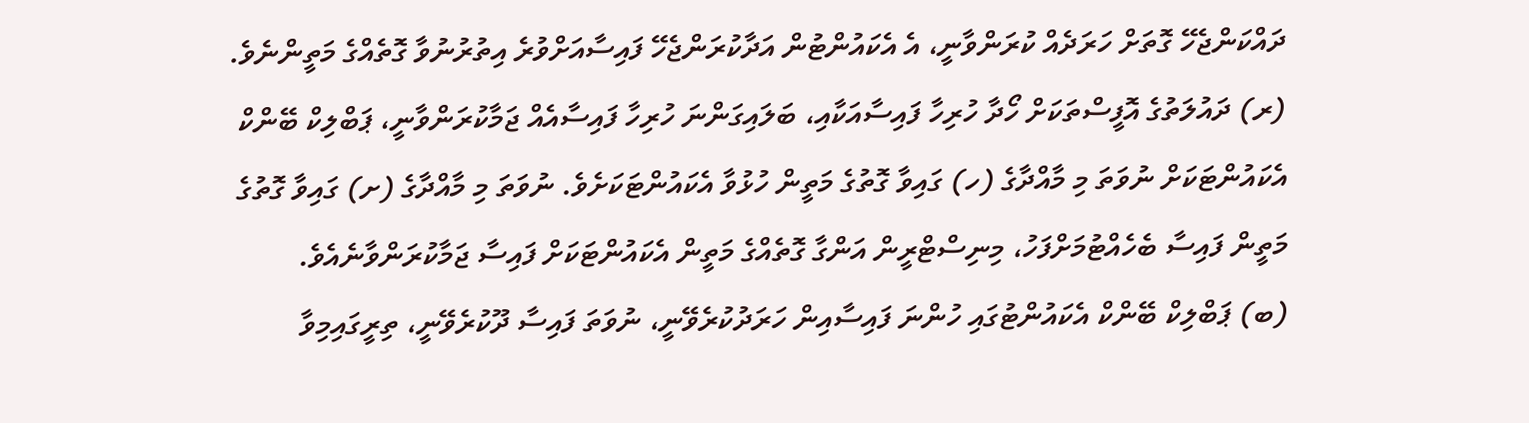ދައްކަންޖެހޭ ގޮތަށް ހަރަދެއް ކުރަންވާނީ، އެ އެކައުންޓުން އަދާކުރަންޖެހޭ ފައިސާއަށްވުރެ އިތުރުނުވާ ގޮތެއްގެ މަތީންނެވެ.
(ރ) ދައުލަތުގެ އޮފީސްތަކަށް ހޯދާ ހުރިހާ ފައިސާއަކާއި، ބަލައިގަންނަ ހުރިހާ ފައިސާއެއް ޖަމާކުރަންވާނީ، ޕަބްލިކް ބޭންކް އެކައުންޓަކަށް ނުވަތަ މި މާއްދާގެ (ހ) ގައިވާ ގޮތުގެ މަތީން ހުޅުވާ އެކައުންޓަކަށެވެ. ނުވަތަ މި މާއްދާގެ (ށ) ގައިވާ ގޮތުގެ މަތީން ފައިސާ ބެހެއްޓުމަށްފަހު، މިނިސްޓްރީން އަންގާ ގޮތެއްގެ މަތީން އެކައުންޓަކަށް ފައިސާ ޖަމާކުރަންވާނެއެވެ.
(ބ) ޕަބްލިކް ބޭންކް އެކައުންޓުގައި ހުންނަ ފައިސާއިން ހަރަދުކުރެވޭނީ، ނުވަތަ ފައިސާ ދޫކުރެވޭނީ، ތިރީގައިމިވާ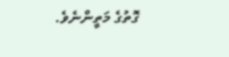ގޮތުގެ މަތީންނެވެ.